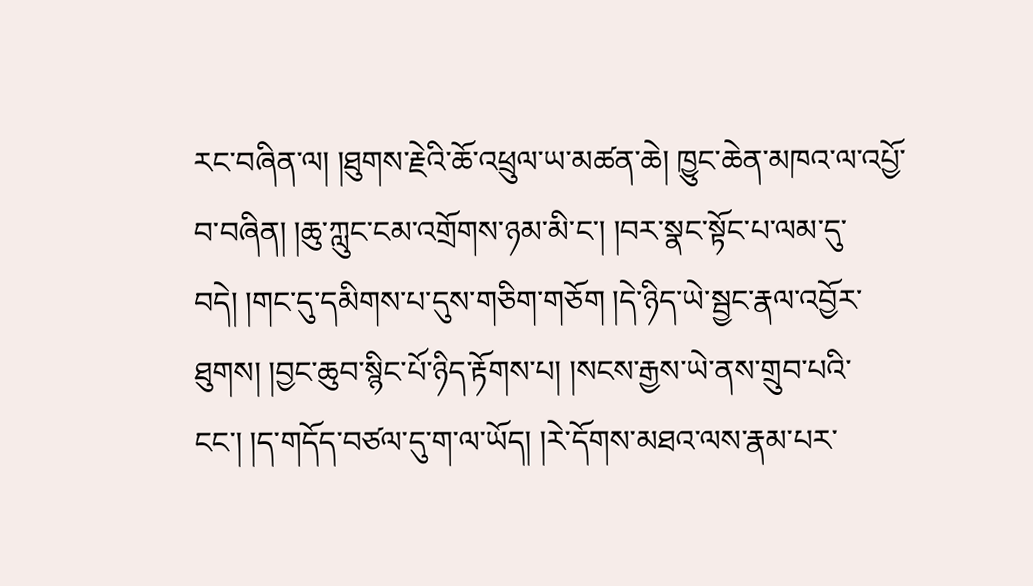རང་བཞིན་ལ། །ཐུགས་རྗེའི་ཆོ་འཕྲུལ་ཡ་མཚན་ཆེ། ཁྱུང་ཆེན་མཁའ་ལ་འཔྱོ་བ་བཞིན། །ཆུ་ཀླུང་ངམ་འགྲོགས་ཉམ་མི་ང་། །བར་སྣང་སྟོང་པ་ལམ་དུ་བདེ། །གང་དུ་དམིགས་པ་དུས་གཅིག་གཅོག །དེ་ཉིད་ཡེ་སྦྱང་རྣལ་འབྱོར་ཐུགས། །བྱང་ཆུབ་སྙིང་པོ་ཉིད་རྟོགས་པ། །སངས་རྒྱས་ཡེ་ནས་གྲུབ་པའི་ངང་། །ད་གདོད་བཙལ་དུ་ག་ལ་ཡོད། །རེ་དོགས་མཐའ་ལས་རྣམ་པར་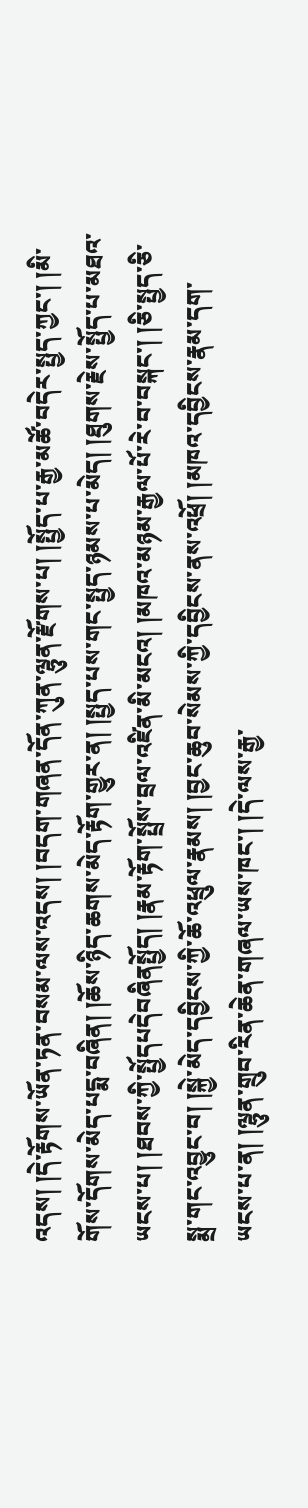འདས། །དེ་རྟོགས་ཡོན་ཏན་བསམ་ལས་འདས། །བདག་གཞན་དོན་ཀུན་ལྷུན་རྫོགས་པ། །སྤྱོད་པ་རྒྱ་མཚོ་བདེར་སྤྱད་ཀྱང་། །མི་གོས་དོགས་མེད་པདྨ་བཞིན། །ཆོས་ཉིད་ཆགས་མེད་རྟོག་གྱུར་ན། །སྤྱད་པས་གང་སྤྱད་ཉམས་པ་མེད། །ཐུགས་རྗེས་སྤྱོད་པ་མཐའ་ཡངས་པ། །ཐབས་ཀྱི་སྤྱོདཔདེབཞིནསྤྱོད། །རྣམ་རྟོག་སྤྲོས་བྲལ་འཛིན་མི་མངའ། །མཁའ་མཉམ་རྒྱལ་པོ་རེ་བ་བསྐང་། །ཅི་སྤྱད་ཅི་སྨྲ་གང་འབྱུང་བ། །སྐྱེ་མེད་དབྱིངས་ཀྱི་ཆོ་འཕྲུལ་རྣམས། །བྱང་ཆུབ་སེམས་ཀྱི་དབྱིངས་ནས་འཕྲོ། །མཁའ་དབྱིངས་རྣམ་དག་ཡངས་པ་ན། །ལྷུན་གྲུབ་རིན་ཆེན་གཞལ་ཡས་ཁང་། །དེ་ལས་རྒྱ་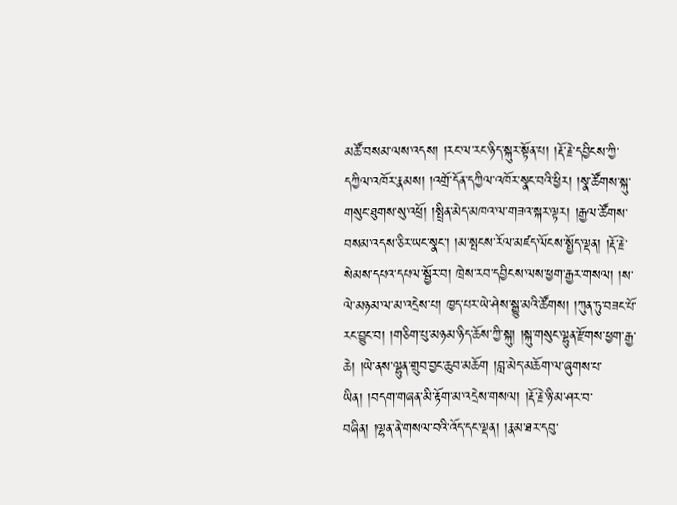མཚོ་བསམ་ལས་འདས། །རང་ལ་རང་ཉིད་སྐུར་སྟོན་པ། །རྡོ་རྗེ་དབྱིངས་ཀྱི་དཀྱིལ་འཁོར་རྣམས། །འགྲོ་དོན་དཀྱིལ་འཁོར་སྣང་བའི་ཕྱིར། །སྣ་ཚོགས་སྐུ་གསུང་ཐུགས་སུ་འཕྲོ། །སྤྲིན་མེད་མཁའ་ལ་གཟའ་སྐར་ལྟར། །རྒྱལ་ཚོགས་བསམ་འདས་ཅིར་ཡང་སྣང་། །མ་སྤངས་རོལ་མཛད་ལོངས་སྤྱོད་ལྡན། །རྡོ་རྗེ་སེམས་དཔའ་དཔལ་སྦྱོར་བ། ཁྲེས་རབ་དབྱིངས་ལས་ཕྱག་རྒྱར་གསལ། །ས་ལེ་མཉམ་ལ་མ་འདྲེས་པ། ཁྱད་པར་ཡེ་ཤེས་སྒྱུ་མའི་ཚོགས། །ཀུན་ཏུ་བཟང་པོ་རང་བྱུང་བ། །གཅིག་པུ་མཉམ་ཉིད་ཆོས་ཀྱི་སྐུ། །སྐུ་གསུང་ལྷུན་རྫོགས་ཕྱག་རྒྱ་ཆེ། །ཡེ་ནས་ལྷུན་གྲུབ་བྱང་ཆུབ་མཆོག །བླ་མེད་མཆོག་ལ་ཞུགས་པ་ཡིན། །བདག་གཞན་མི་རྟོག་མ་འདྲེས་གསལ། །རྡོ་རྗེ་ཉི་མ་ཤར་བ་བཞིན། །ལྷན་ནེ་གསལ་བའི་འོད་དང་ལྡན། །རྣམ་ཐར་དབུ་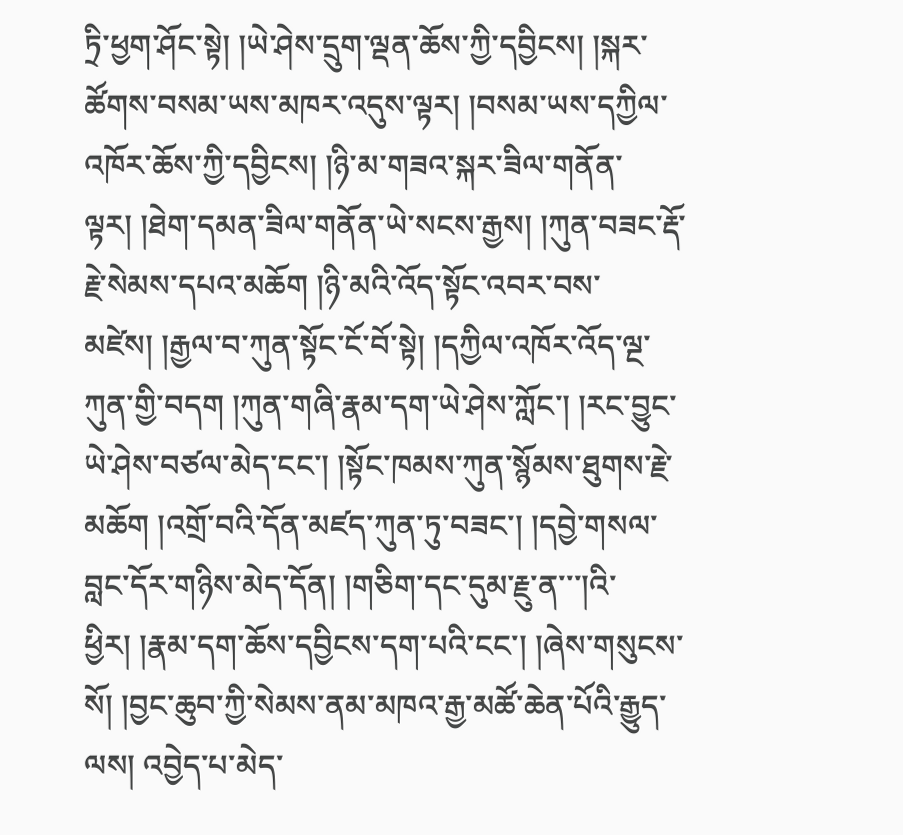ཏྲི་ཕྱག་ཤོང་སྟེ། །ཡེ་ཤེས་དྲུག་ལྡན་ཆོས་ཀྱི་དབྱིངས། །སྐར་ཚོགས་བསམ་ཡས་མཁར་འདུས་ལྟར། །བསམ་ཡས་དཀྱིལ་འཁོར་ཆོས་ཀྱི་དབྱིངས། །ཉི་མ་གཟའ་སྐར་ཟིལ་གནོན་ལྟར། །ཐེག་དམན་ཟིལ་གནོན་ཡེ་སངས་རྒྱས། །ཀུན་བཟང་རྡོ་རྗེ་སེམས་དཔའ་མཆོག །ཉི་མའི་འོད་སྟོང་འབར་བས་མཛེས། །རྒྱལ་བ་ཀུན་སྟོང་ངོ་བོ་སྟེ། །དཀྱིལ་འཁོར་འོད་ལྔ་ཀུན་གྱི་བདག །ཀུན་གཞི་རྣམ་དག་ཡེ་ཤེས་ཀློང་། །རང་བྱུང་ཡེ་ཤེས་བཙལ་མེད་ངང་། །སྟོང་ཁམས་ཀུན་སྙོམས་ཐུགས་རྗེ་མཆོག །འགྲོ་བའི་དོན་མཛད་ཀུན་ཏུ་བཟང་། །དབྱེ་གསལ་བླང་དོར་གཉིས་མེད་དོན། །གཅིག་དང་དུམ་རྗུ་ན་་་།འི་ཕྱིར། །རྣམ་དག་ཆོས་དབྱིངས་དག་པའི་ངང་། །ཞེས་གསུངས་སོ། །བྱང་ཆུབ་ཀྱི་སེམས་ནམ་མཁའ་རྒྱ་མཚོ་ཆེན་པོའི་རྒྱུད་ལས། འབྱེད་པ་མེད་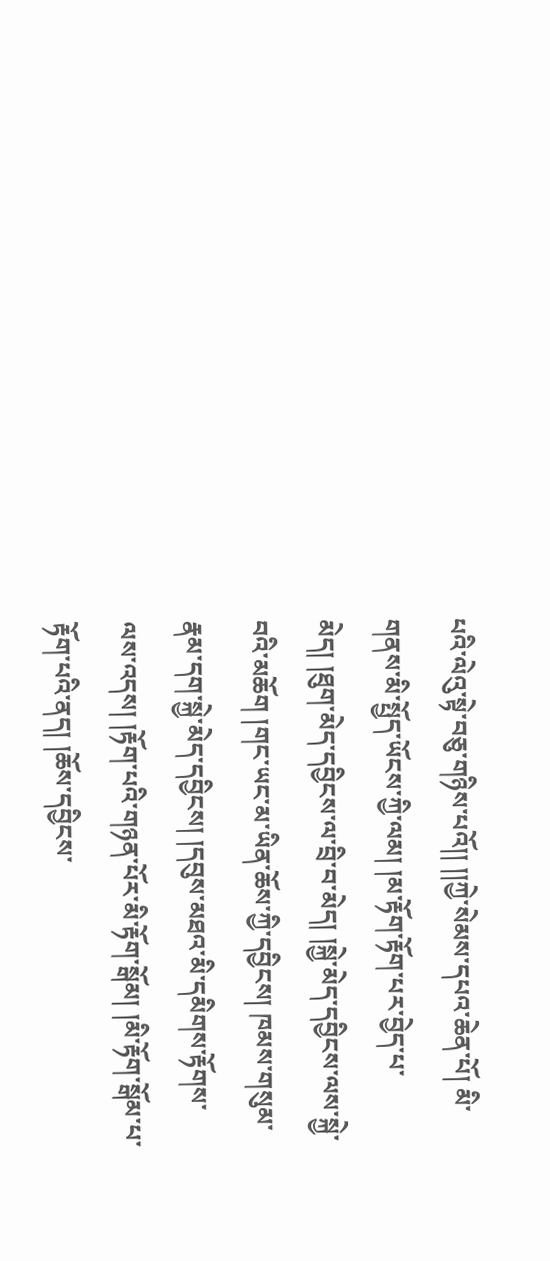པའི་ལེའུ་སྟེ་བཅུ་གཉིས་པའོ།། །།ཀྱེ་སེམས་དཔའ་ཆེན་པོ། མི་གནས་མི་སྤྱོད་ཡོངས་ཀྱི་ལམ། །མ་རྟོག་རྟོག་པར་བྱེད་པ་མེད། །ཐུག་མེད་དབྱིངས་ལ་བྲི་བ་མེད། །སྐྱེ་མེད་དབྱིངས་ལས་སྐྱེ་བའི་མཆོག །གང་ཡང་མ་ཡིན་ཆོས་ཀྱི་དབྱིངས། ཁམས་གསུམ་རྣམ་དག་སྐྱེ་མེད་དབྱིངས། །དབུས་མཐའ་མི་དམིགས་རྟོགས་ལས་འདས། །རྟོག་པའི་གཉན་པོར་མི་རྟོག་སྒོམ། །མི་རྟོག་སྒོམ་པ་རྟོག་པའི་ནད། །ཆོས་དབྱིངས་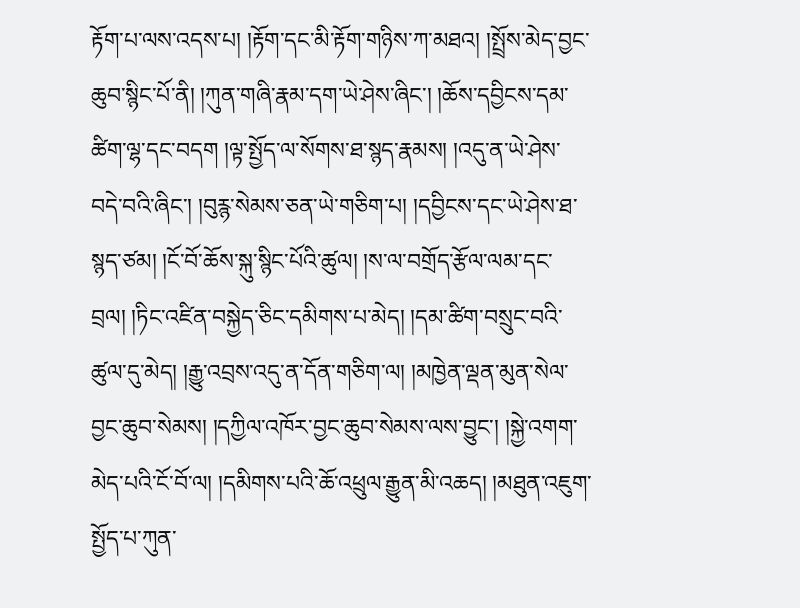རྟོག་པ་ལས་འདས་པ། །རྟོག་དང་མི་རྟོག་གཉིས་ཀ་མཐའ། །སྤྲོས་མེད་བྱང་ཆུབ་སྙིང་པོ་ནི། །ཀུན་གཞི་རྣམ་དག་ཡེ་ཤེས་ཞིང་། །ཆོས་དབྱིངས་དམ་ཚིག་ལྷ་དང་བདག །ལྟ་སྤྱོད་ལ་སོགས་ཐ་སྙད་རྣམས། །འདུ་ན་ཡེ་ཤེས་བདེ་བའི་ཞིང་། །བུརྙ་སེམས་ཅན་ཡེ་གཅིག་པ། །དབྱིངས་དང་ཡེ་ཤེས་ཐ་སྙད་ཙམ། །ངོ་བོ་ཆོས་སྐུ་སྙིང་པོའི་ཚུལ། །ས་ལ་བགྲོད་རྩོལ་ལམ་དང་བྲལ། །ཏིང་འཛིན་བསྐྱེད་ཅིང་དམིགས་པ་མེད། །དམ་ཚིག་བསྲུང་བའི་ཚུལ་དུ་མེད། །རྒྱུ་འབྲས་འདུ་ན་དོན་གཅིག་ལ། །མཁྱེན་ལྡན་མུན་སེལ་བྱང་ཆུབ་སེམས། །དཀྱིལ་འཁོར་བྱང་ཆུབ་སེམས་ལས་བྱུང་། །སྐྱེ་འགག་མེད་པའི་ངོ་བོ་ལ། །དམིགས་པའི་ཆོ་འཕྲུལ་རྒྱུན་མི་འཆད། །མཐུན་འཇུག་སྤྱོད་པ་ཀུན་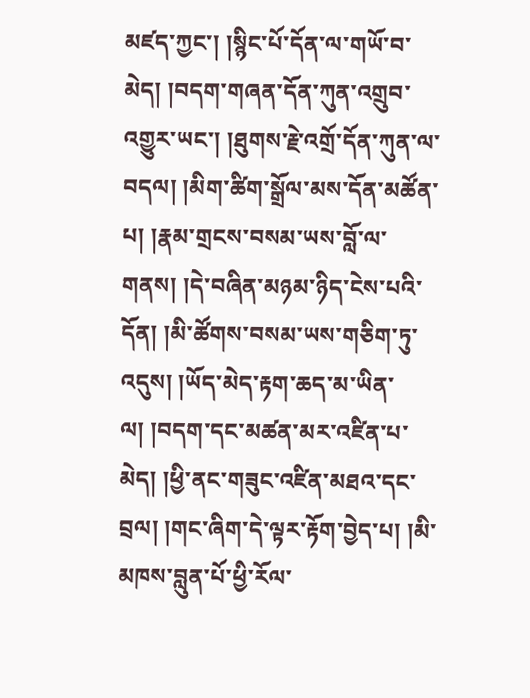མཛད་ཀྱང་། །སྙིང་པོ་དོན་ལ་གཡོ་བ་མེད། །བདག་གཞན་དོན་ཀུན་འགྲུབ་འགྱུར་ཡང་། །ཐུགས་རྗེ་འགྲོ་དོན་ཀུན་ལ་བདལ། །མིག་ཚིག་སྒྲོལ་མས་དོན་མཚོན་པ། །རྣམ་གྲངས་བསམ་ཡས་བློ་ལ་གནས། །དེ་བཞིན་མཉམ་ཉིད་ངེས་པའི་དོན། །མི་ཚོགས་བསམ་ཡས་གཅིག་ཏུ་འདུས། །ཡོད་མེད་རྟག་ཆད་མ་ཡིན་ལ། །བདག་དང་མཚན་མར་འཛིན་པ་མེད། །ཕྱི་ནང་གཟུང་འཛིན་མཐའ་དང་བྲལ། །གང་ཞིག་དེ་ལྟར་རྟོག་བྱེད་པ། །མི་མཁས་བླུན་པོ་ཕྱི་རོལ་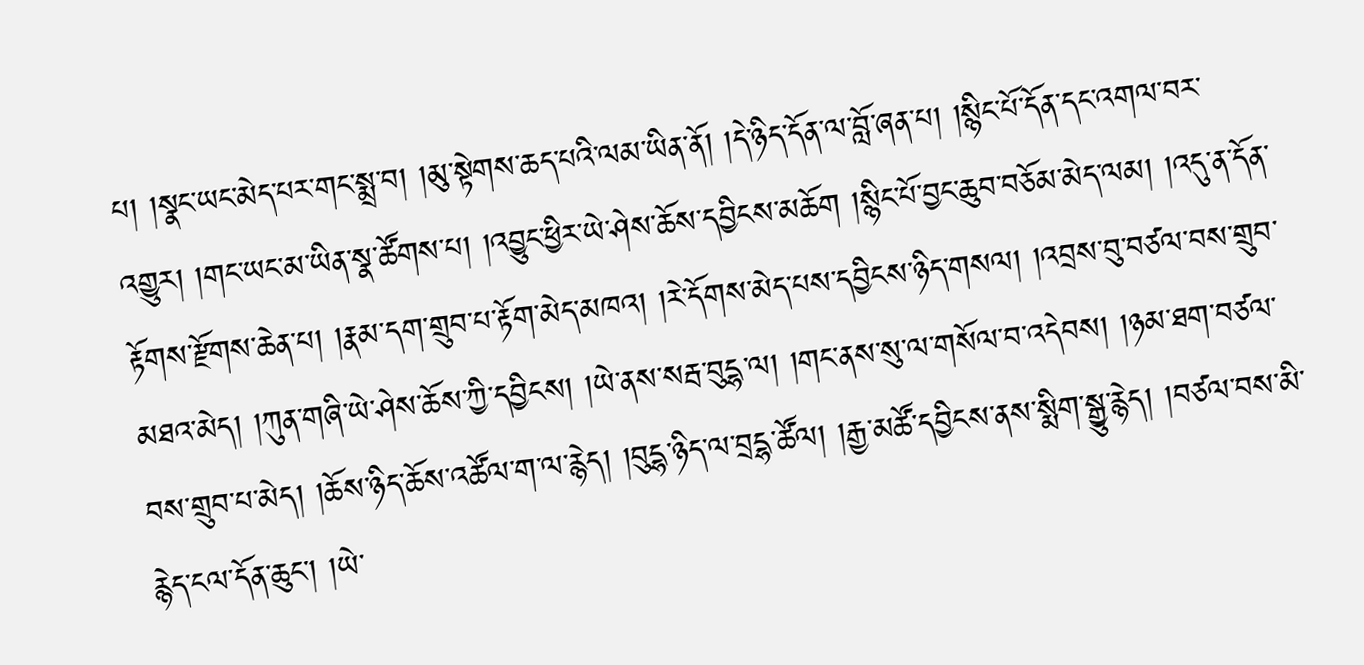པ། །སྣང་ཡང་མེད་པར་གང་སྨྲ་བ། །མུ་སྟེགས་ཆད་པའི་ལམ་ཡིན་ནོ། །དེ་ཉིད་དོན་ལ་བློ་ཞན་པ། །སྙིང་པོ་དོན་དང་འགལ་བར་འགྱུར། །གང་ཡང་མ་ཡིན་སྣ་ཚོགས་པ། །འབྱུང་ཕྱིར་ཡེ་ཤེས་ཆོས་དབྱིངས་མཆོག །སྙིང་པོ་བྱང་ཆུབ་བཅོམ་མེད་ལམ། །འདུ་ན་དོན་རྟོགས་རྫོགས་ཆེན་པ། །རྣམ་དག་གྲུབ་པ་རྟོག་མེད་མཁའ། །རེ་དོགས་མེད་པས་དབྱིངས་ཉིད་གསལ། །འབྲས་བུ་བཙལ་བས་གྲུབ་མཐའ་མེད། །ཀུན་གཞི་ཡེ་ཤེས་ཆོས་ཀྱི་དབྱིངས། །ཡེ་ནས་སརྦ་བུདྷ་ལ། །གང་ནས་སུ་ལ་གསོལ་བ་འདེབས། །ཉམ་ཐག་བཙལ་བས་གྲུབ་པ་མེད། །ཆོས་ཉིད་ཆོས་འཚོལ་ག་ལ་རྙེད། །བུདྷ་ཉིད་ལ་བྲདྷ་ཚོལ། །རྒྱ་མཚོ་དབྱིངས་ནས་སྨིག་སྒྱུ་རྙེད། །བཙལ་བས་མི་རྙེད་ངལ་དོན་ཆུང་། །ཡེ་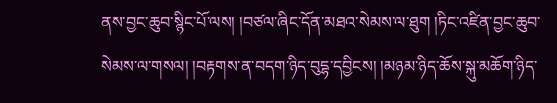ནས་བྱང་ཆུབ་སྙིང་པོ་ལས། །བཙལ་ཞིང་དོན་མཐའ་སེམས་ལ་ཐུག །ཏིང་འཛིན་བྱང་ཆུབ་སེམས་ལ་གསལ། །བརྟགས་ན་བདག་ཉིད་བུདྷ་དབྱིངས། །མཉམ་ཉིད་ཆོས་སྐུ་མཆོག་ཉིད་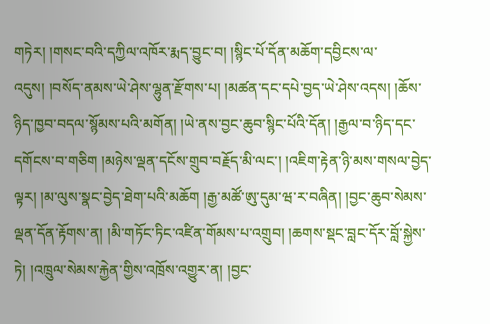གཏེར། །གསང་བའི་དཀྱིལ་འཁོར་རྨད་བྱུང་བ། །སྙིང་པོ་དོན་མཆོག་དབྱིངས་ལ་འདུས། །བསོད་ནམས་ཡེ་ཤེས་ལྷུན་རྫོགས་པ། །མཚན་དང་དཔེ་བྱད་ཡེ་ཤེས་འདས། །ཆོས་ཉིད་ཁྱབ་བདལ་སྙོམས་པའི་མགོན། །ཡེ་ནས་བྱང་ཆུབ་སྙིང་པོའི་དོན། །རྒྱལ་བ་ཉིད་དང་དགོངས་བ་གཅིག །མཉེས་ལྡན་དངོས་གྲུབ་བརྗོད་མི་ལང་། །འཇིག་རྟེན་ཉི་མས་གསལ་བྱེད་ལྟར། །མ་ལུས་སྣང་བྱེད་ཐེག་པའི་མཆོག །རྒྱ་མཚོ་ཨུ་དུམ་ཝ་ར་བཞིན། །བྱང་ཆུབ་སེམས་ལྡན་དོན་རྟོགས་ན། །མི་གཏོང་ཏིང་འཛིན་གོམས་པ་འགྲུབ། །ཆགས་སྡང་བླང་དོར་བློ་སྐྱེས་ཏེ། །འཁྲུལ་སེམས་རྐྱེན་གྱིས་འཁྲོས་འགྱུར་ན། །བྱང་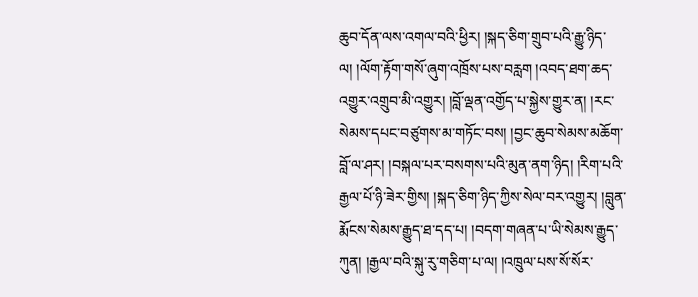ཆུབ་དོན་ལས་འགལ་བའི་ཕྱིར། །སྐད་ཅིག་གྲུབ་པའི་རྒྱུ་ཉིད་ལ། །ལོག་རྟོག་གསོ་ཞུག་འཁྲོས་པས་བརླག །འབད་ཐག་ཆད་འགྱུར་འགྲུབ་མི་འགྱུར། །བློ་ལྡན་འགྱོད་པ་སྐྱེས་གྱུར་ན། །རང་སེམས་དཔང་བཙུགས་མ་གཏོང་བས། །བྱང་ཆུབ་སེམས་མཆོག་བློ་ལ་ཤར། །བསྐལ་པར་བསགས་པའི་མུན་ནག་ཉིད། །རིག་པའི་རྒྱལ་པོ་ཉི་ཟེར་གྱིས། །སྐད་ཅིག་ཉིད་ཀྱིས་སེལ་བར་འགྱུར། །བླུན་རྨོངས་སེམས་རྒྱུད་ཐ་དད་པ། །བདག་གཞན་པ་ཡི་སེམས་རྒྱུད་ཀུན། །རྒྱལ་བའི་སྐུ་རུ་གཅིག་པ་ལ། །འཁྲུལ་པས་སོ་སོར་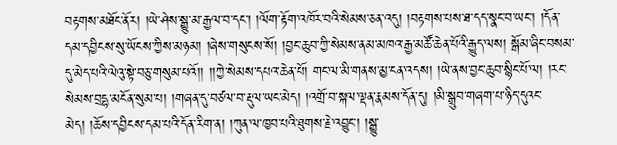བརྟགས་མཐོང་ནོར། །ཡེ་ཤེས་སྒྱུ་མ་རྒྱལ་བ་དང་། །ལོག་རྟོག་འཁོར་བའི་སེམས་ཅན་འདུ། །བརྟགས་པས་ཐ་དད་སྣང་བ་ཡང་། །དོན་དམ་དབྱིངས་སུ་ཡོངས་ཀྱིས་མཉམ། །ཞེས་གསུངས་སོ། །བྱང་ཆུབ་ཀྱི་སེམས་ནམ་མཁའ་རྒྱ་མཚོ་ཆེན་པོའི་རྒྱུད་ལས། སྒོམ་ཞིང་བསམ་དུ་མེད་པའི་ལེའུ་སྟེ་བཅུ་གསུམ་པའོ།། །།ཀྱེ་སེམས་དཔའ་ཆེན་པོ། གང་ལ་མི་གནས་མྱ་ངན་འདས། །ཡེ་ནས་བྱང་ཆུབ་སྙིང་པོ་ལ། །རང་སེམས་བྲདྷ་མངོན་སུམ་པ། །གཞན་དུ་བཙལ་བ་རྡུལ་ཡང་མེད། །འགྲོ་བ་སྐལ་ལྡན་རྣམས་དོན་དུ། །མི་སྒྲུབ་གཞག་པ་ཉིད་དུའང་མེད། །ཆོས་དབྱིངས་དམ་པའི་དོན་རིག་ན། །ཀུན་ལ་ཁྱབ་པའི་ཐུགས་རྗེ་འབྱུང་། །སྒྱུ་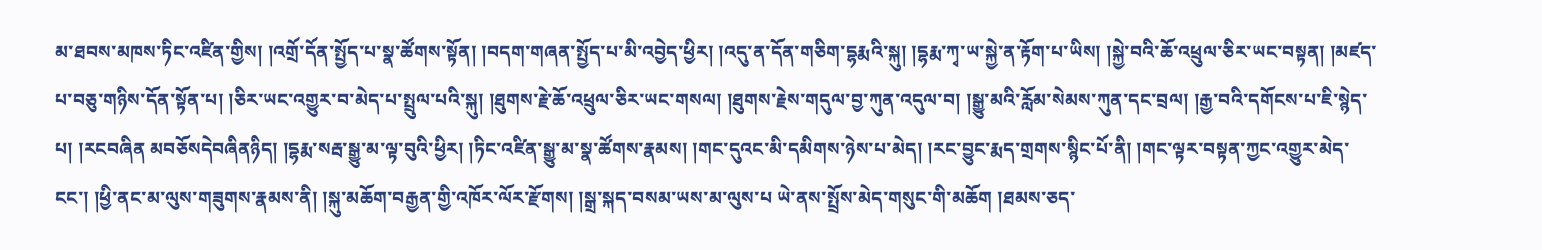མ་ཐབས་མཁས་ཏིང་འཛིན་གྱིས། །འགྲོ་དོན་སྤྱོད་པ་སྣ་ཚོགས་སྟོན། །བདག་གཞན་སྤྱོད་པ་མི་འབྱེད་ཕྱིར། །འདུ་ན་དོན་གཅིག་དྷརྨའི་སྐུ། །དྷརྨ་ཀྭ་ཡ་སྐྱེ་ན་རྟོག་པ་ཡིས། །སྐྱེ་བའི་ཆོ་འཕྲུལ་ཅིར་ཡང་བསྟན། །མཛད་པ་བཅུ་གཉིས་དོན་སྟོན་པ། །ཅིར་ཡང་འགྱུར་བ་མེད་པ་སྤྲུལ་པའི་སྐུ། །ཐུགས་རྗེ་ཆོ་འཕྲུལ་ཅིར་ཡང་གསལ། །ཐུགས་རྗེས་གདུལ་བྱ་ཀུན་འདུལ་བ། །སྒྱུ་མའི་རློམ་སེམས་ཀུན་དང་བྲལ། །རྒྱ་བའི་དགོངས་པ་ཇི་སྙེད་པ། །རངབཞིན མབཅོསདེབཞིནཉིད། །དྷརྨ་སརྦ་སྒྱུ་མ་ལྟ་བུའི་ཕྱིར། །ཏིང་འཛིན་སྒྱུ་མ་སྣ་ཚོགས་རྣམས། །གང་དུའང་མི་དམིགས་ཉེས་པ་མེད། །རང་བྱུང་རྨད་གྲགས་སྙིང་པོ་ནི། །གང་ལྟར་བསྟན་ཀྱང་འགྱུར་མེད་ངང་། །ཕྱི་ནང་མ་ལུས་གཟུགས་རྣམས་ནི། །སྐུ་མཆོག་བརྒྱན་གྱི་འཁོར་ལོར་རྫོགས། །སྒྲ་སྐད་བསམ་ཡས་མ་ལུས་པ ཡེ་ནས་སྤྲོས་མེད་གསུང་གི་མཆོག །ཐམས་ཅད་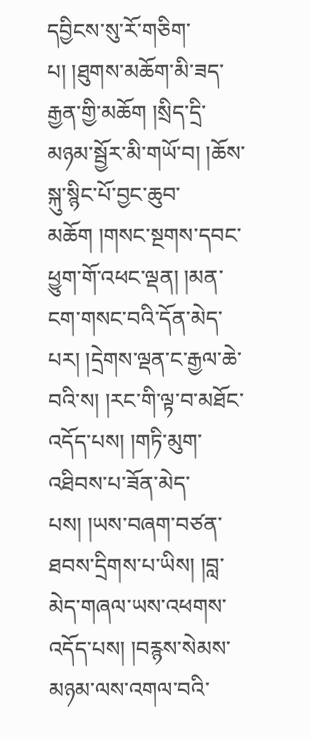དབྱིངས་སུ་རོ་གཅིག་པ། །ཐུགས་མཆོག་མི་ཟད་རྒྱན་གྱི་མཆོག །སྲིད་དྲི་མཉམ་སྦྱོར་མི་གཡོ་བ། །ཆོས་སྐུ་སྙིང་པོ་བྱང་ཆུབ་མཆོག །གསང་སྔགས་དབང་ཕྱུག་གོ་འཕང་ལྡན། །མན་ངག་གསང་བའི་དོན་མེད་པར། །དྲེགས་ལྡན་ང་རྒྱལ་ཆེ་བའི་ས། །རང་གི་ལྟ་བ་མཐོང་འདོད་པས། །གཏི་མུག་འཐིབས་པ་ཟོན་མེད་པས། །ཡས་བཞག་བཙན་ཐབས་དྲིགས་པ་ཡིས། །བླ་མེད་གཞལ་ཡས་འཕགས་འདོད་པས། །བརྙས་སེམས་མཉམ་ལས་འགལ་བའི་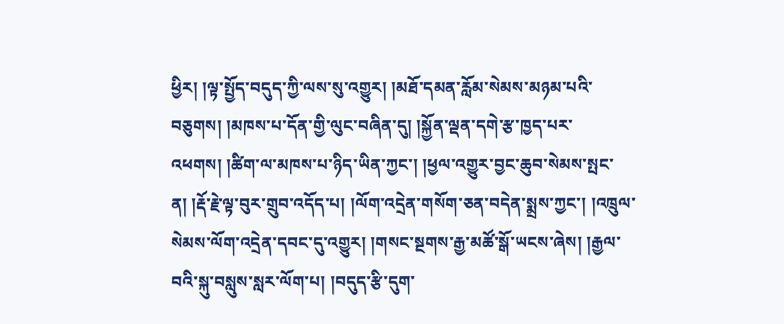ཕྱིར། །ལྟ་སྤྱོད་བདུད་ཀྱི་ལས་སུ་འགྱུར། །མཐོ་དམན་རློམ་སེམས་མཉམ་པའི་བཅུགས། །མཁས་པ་དོན་གྱི་ལུང་བཞིན་དུ། །སྐྱོན་ལྡན་དགེ་རྩ་ཁྱད་པར་འཕགས། །ཚིག་ལ་མཁས་པ་ཉིད་ཡིན་ཀྱང་། །ཕྱལ་འགྱུར་བྱང་ཆུབ་སེམས་སྤང་ན། །རྡོ་རྗེ་ལྟ་བུར་གྲུབ་འདོད་པ། །ལོག་འདྲེན་གསོག་ཅན་བདེན་སྨྲས་ཀྱང་། །འཁྲུལ་སེམས་ལོག་འདྲེན་དབང་དུ་འགྱུར། །གསང་སྔགས་རྒྱ་མཚོ་སྒོ་ཡངས་ཞེས། །རྒྱལ་བའི་སྐུ་བསླུས་སླར་ལོག་པ། །བདུད་རྩི་དུག་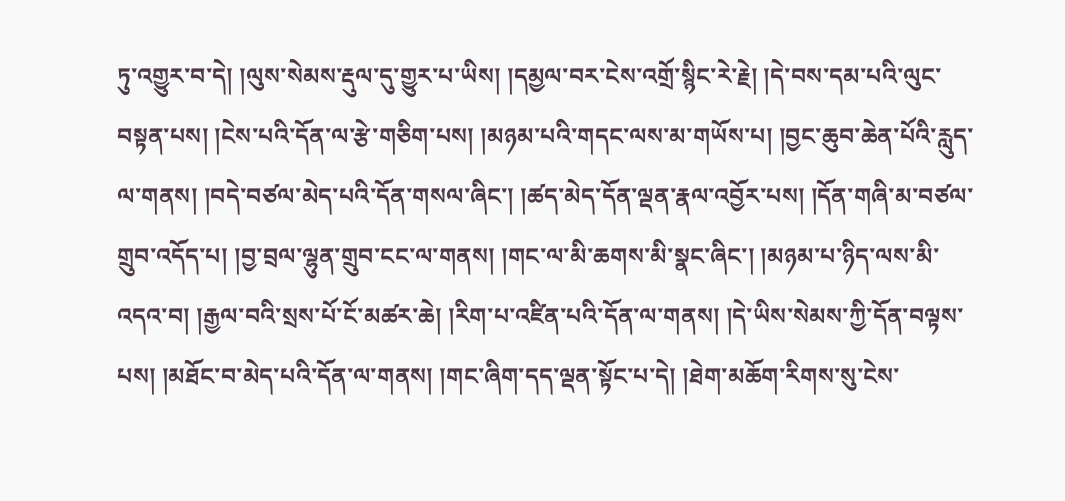ཏུ་འགྱུར་བ་དེ། །ལུས་སེམས་རྡུལ་དུ་གྱུར་པ་ཡིས། །དམྱལ་བར་ངེས་འགྲོ་སྙིང་རེ་རྗེ། །དེ་བས་དམ་པའི་ལུང་བསྟན་པས། །ངེས་པའི་དོན་ལ་རྩེ་གཅིག་པས། །མཉམ་པའི་གདང་ལས་མ་གཡོས་པ། །བྱང་ཆུབ་ཆེན་པོའི་རླུད་ལ་གནས། །བདེ་བཙལ་མེད་པའི་དོན་གསལ་ཞིང་། །ཚད་མེད་དོན་ལྡན་རྣལ་འབྱོར་པས། །དོན་གཞི་མ་བཙལ་གྲུབ་འདོད་པ། །བྱ་བྲལ་ལྷུན་གྲུབ་ངང་ལ་གནས། །གང་ལ་མི་ཆགས་མི་སྣང་ཞིང་། །མཉམ་པ་ཉིད་ལས་མི་འདའ་བ། །རྒྱལ་བའི་སྲས་པོ་ངོ་མཚར་ཆེ། །རིག་པ་འཛིན་པའི་དོན་ལ་གནས། །དེ་ཡིས་སེམས་ཀྱི་དོན་བལྟས་པས། །མཐོང་བ་མེད་པའི་དོན་ལ་གནས། །གང་ཞིག་དད་ལྡན་སྟོང་པ་དེ། །ཐེག་མཆོག་རིགས་སུ་ངེས་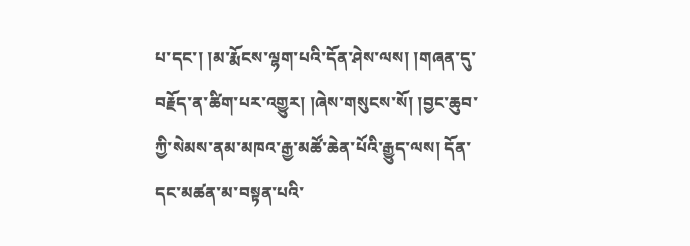པ་དང་། །མ་རྨོངས་ལྷག་པའི་དོན་ཤེས་ལས། །གཞན་དུ་བརྗོད་ན་ཚིག་པར་འགྱུར། །ཞེས་གསུངས་སོ། །བྱང་ཆུབ་ཀྱི་སེམས་ནམ་མཁའ་རྒྱ་མཚོ་ཆེན་པོའི་རྒྱུད་ལས། དོན་དང་མཚན་མ་བསྟན་པའི་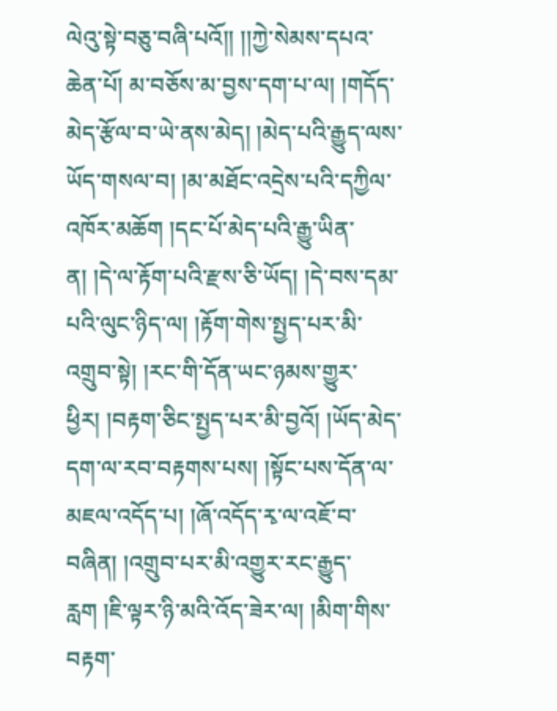ལེའུ་སྟེ་བཅུ་བཞི་པའོ།། །།ཀྱེ་སེམས་དཔའ་ཆེན་པོ། མ་བཅོས་མ་བྱས་དག་པ་ལ། །གདོད་མེད་རྩོལ་བ་ཡེ་ནས་མེད། །མེད་པའི་རྒྱུད་ལས་ཡོད་གསལ་བ། །མ་མཐོང་འདྲེས་པའི་དཀྱིལ་འཁོར་མཆོག །དང་པོ་མེད་པའི་རྒྱུ་ཡིན་ན། །དེ་ལ་རྟོག་པའི་རྫས་ཅི་ཡོད། །དེ་བས་དམ་པའི་ལུང་ཉིད་ལ། །རྟོག་གེས་སྤྱད་པར་མི་འགྲུབ་སྟེ། །རང་གི་དོན་ཡང་ཉམས་གྱུར་ཕྱིར། །བརྟག་ཅིང་སྤྱད་པར་མི་བྱའོ། །ཡོད་མེད་དག་ལ་རབ་བརྟགས་པས། །སྟོང་པས་དོན་ལ་མཇལ་འདོད་པ། །ཞོ་འདོད་རྭ་ལ་འཇོ་བ་བཞིན། །འགྲུབ་པར་མི་འགྱུར་རང་རྒྱུད་རླག །ཇི་ལྟར་ཉི་མའི་འོད་ཟེར་ལ། །མིག་གིས་བརྟག་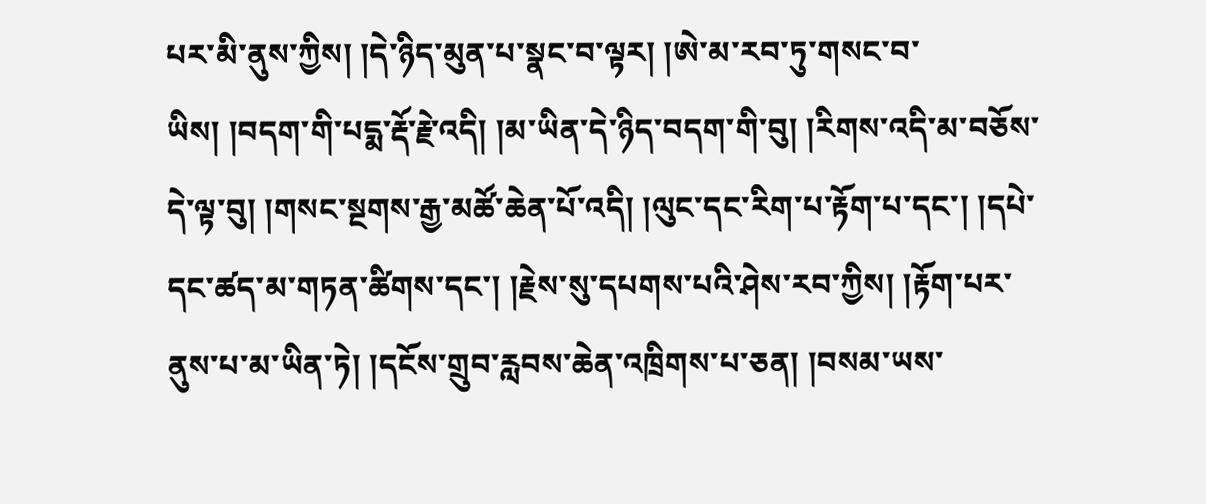པར་མི་ནུས་ཀྱིས། །དེ་ཉིད་མུན་པ་སྣང་བ་ལྟར། །ཨེ་མ་རབ་ཏུ་གསང་བ་ཡིས། །བདག་གི་པདྨ་རྡོ་རྗེ་འདི། །མ་ཡིན་དེ་ཉིད་བདག་གི་བུ། །རིགས་འདི་མ་བཅོས་དེ་ལྟ་བུ། །གསང་སྔགས་རྒྱ་མཚོ་ཆེན་པོ་འདི། །ལུང་དང་རིག་པ་རྟོག་པ་དང་། །དཔེ་དང་ཚད་མ་གཏན་ཚིགས་དང་། །རྗེས་སུ་དཔགས་པའི་ཤེས་རབ་ཀྱིས། །རྟོག་པར་ནུས་པ་མ་ཡིན་ཏེ། །དངོས་གྲུབ་རླབས་ཆེན་འཁྲིགས་པ་ཅན། །བསམ་ཡས་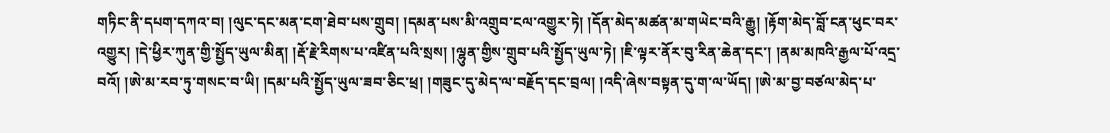གཏིང་ནི་དཔག་དཀའ་བ། །ལུང་དང་མན་ངག་ཐེབ་པས་གྲུབ། །དམན་པས་མི་འགྲུབ་ངལ་འགྱུར་ཏེ། །དོན་མེད་མཚན་མ་གཡེང་བའི་རྒྱུ། །རྟོག་མེད་བློ་ངན་ཕུང་བར་འགྱུར། །དེ་ཕྱིར་ཀུན་གྱི་སྤྱོད་ཡུལ་མིན། །རྡོ་རྗེ་རིགས་པ་འཛིན་པའི་སྲས། །ལྷུན་གྱིས་གྲུབ་པའི་སྤྱོད་ཡུལ་ཏེ། །ཇི་ལྟར་ནོར་བུ་རིན་ཆེན་དང་། །ནམ་མཁའི་རྒྱལ་པོ་འདྲ་བའོ། །ཨེ་མ་རབ་ཏུ་གསང་བ་ཡི། །དམ་པའི་སྤྱོད་ཡུལ་ཟབ་ཅིང་ཕྲ། །གཟུང་དུ་མེད་ལ་བརྗོད་དང་བྲལ། །འདི་ཞེས་བསྟན་དུ་ག་ལ་ཡོད། །ཨེ་མ་བྱ་བཙལ་མེད་པ་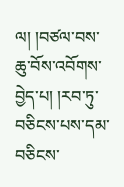ལ། །བཙལ་བས་ཆུ་བོས་འབོགས་བྱེད་པ། །རབ་ཏུ་བཅིངས་པས་དམ་བཅིངས་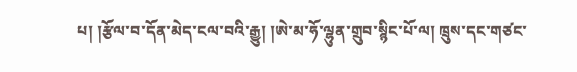པ། །རྩོལ་བ་དོན་མེད་ངལ་བའི་རྒྱུ། །ཨེ་མ་ཧོ་ལྷུན་གྲུབ་སྙིང་པོ་ལ། ཁྲུས་དང་གཙང་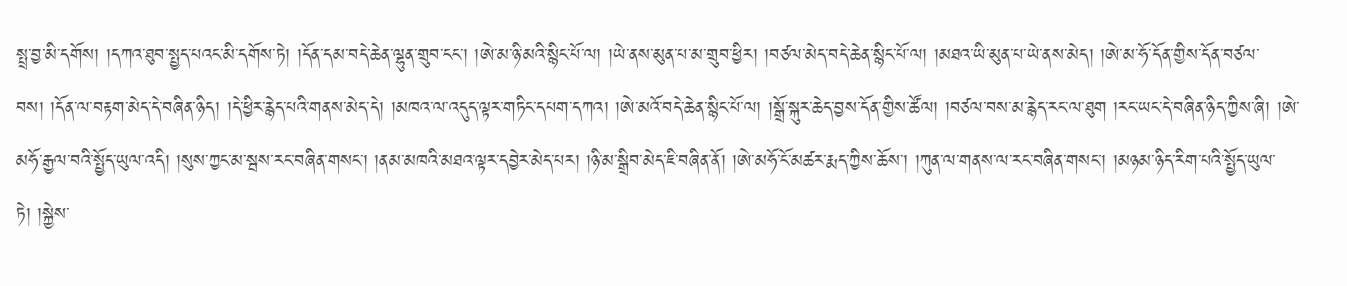སྤྲ་བྱ་མི་དགོས། །དཀའ་ཐུབ་སྤྱད་པའང་མི་དགོས་ཏེ། །དོན་དམ་བདེ་ཆེན་ལྷུན་གྲུབ་ངང་། །ཨེ་མ་ཉི་མའི་སྙིང་པོ་ལ། །ཡེ་ནས་མུན་པ་མ་གྲུབ་ཕྱིར། །བཙལ་མེད་བདེ་ཆེན་སྙིང་པོ་ལ། །མཐའ་ཡི་མུན་པ་ཡེ་ནས་མེད། །ཨེ་མ་ཧོ་དོན་གྱིས་དོན་བཙལ་བས། །དོན་ལ་བརྟག་མེད་དེ་བཞིན་ཉིད། །དེ་ཕྱིར་རྙེད་པའི་གནས་མེད་དེ། །མཁའ་ལ་འདུད་ལྟར་གཏིང་དཔག་དཀའ། །ཨེ་མའོ་བདེ་ཆེན་སྙིང་པོ་ལ། །སྒྲོ་སྐུར་ཆེད་བྱས་དོན་གྱིས་ཚོལ། །བཙལ་བས་མ་རྙེད་རང་ལ་ཐུག །རང་ཡང་དེ་བཞིན་ཉིད་ཀྱིས་ཞི། །ཨེ་མཧོ་རྒྱལ་བའི་སྤྱོད་ཡུལ་འདི། །སུས་ཀྱང་མ་སྦས་རང་བཞིན་གསང་། །ནམ་མཁའི་མཐའ་ལྟར་དབྱེར་མེད་པར། །ཉི་མ་སྒྲིབ་མེད་ཇི་བཞིན་ནོ། །ཨེ་མཧོ་ངོ་མཚར་རྨད་ཀྱིས་ཆོས་། །ཀུན་ལ་གནས་ལ་རང་བཞིན་གསང་། །མཉམ་ཉིད་རིག་པའི་སྤྱོད་ཡུལ་ཏེ། །སྐྱེས་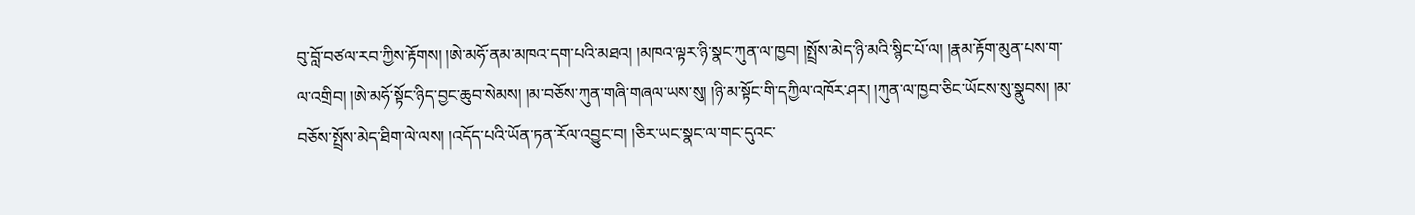བུ་བློ་བཙལ་རབ་ཀྱིས་རྟོགས། །ཨེ་མཧོ་ནམ་མཁའ་དག་པའི་མཐའ། །མཁའ་ལྟར་ཉི་སྣང་ཀུན་ལ་ཁྱབ། །སྤྲོས་མེད་ཉི་མའི་སྙིང་པོ་ལ། །རྣམ་རྟོག་མུན་པས་ག་ལ་འགྲིབ། །ཨེ་མཧོ་སྟོང་ཉིད་བྱང་ཆུབ་སེམས། །མ་བཅོས་ཀུན་གཞི་གཞལ་ཡས་སུ། །ཉི་མ་སྟོང་གི་དཀྱིལ་འཁོར་ཤར། །ཀུན་ལ་ཁྱབ་ཅིང་ཡོངས་སུ་སྣུབས། །མ་བཅོས་སྤྲོས་མེད་ཐིག་ལེ་ལས། །འདོད་པའི་ཡོན་ཏན་རོལ་འབྱུང་བ། །ཅིར་ཡང་སྣང་ལ་གང་དུའང་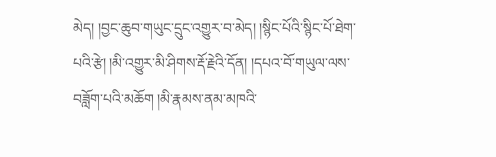མེད། །བྱང་ཆུབ་གཡུང་དྲུང་འགྱུར་བ་མེད། །སྙིང་པོའི་སྙིང་པོ་ཐེག་པའི་རྩེ། །མི་འགྱུར་མི་ཤིགས་རྡོ་རྗེའི་དོན། །དཔའ་བོ་གཡུལ་ལས་བཟློག་པའི་མཆོག །མི་རྣམས་ནམ་མཁའི་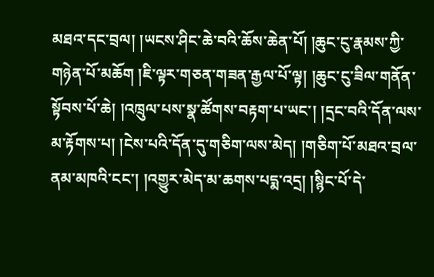མཐའ་དང་བྲལ། །ཡངས་ཤིང་ཆེ་བའི་ཆོས་ཆེན་པོ། །ཆུང་ངུ་རྣམས་ཀྱི་གཉེན་པོ་མཆོག །ཇི་ལྟར་གཅན་གཟན་རྒྱལ་པོ་ལྟ། །ཆུང་ངུ་ཟིལ་གནོན་སྟོབས་པོ་ཆེ། །འཁྲུལ་པས་སྣ་ཚོགས་བརྟག་པ་ཡང་། །དྲང་བའི་དོན་ལས་མ་རྟོགས་པ། །ངེས་པའི་དོན་དུ་གཅིག་ལས་མེད། །གཅིག་པོ་མཐའ་བྲལ་ནམ་མཁའི་ངང་། །འགྱུར་མེད་མ་ཆགས་པདྨ་འདྲ། །སྙིང་པོ་དེ་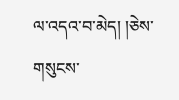ལ་འདའ་བ་མེད། །ཅེས་གསུངས་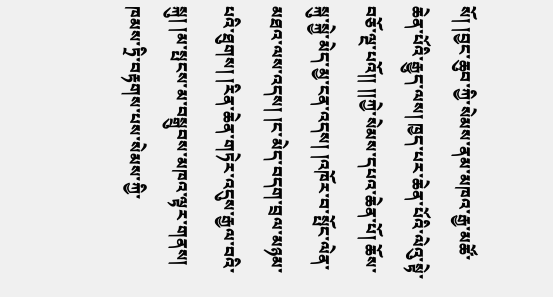སོ། །བྱང་ཆུབ་ཀྱི་སེམས་ནམ་མཁའ་རྒྱ་མཚོ་ཆེན་པོའི་རྒྱུད་ལས། ཁྱད་པར་ཆེན་པོའི་ལེའུ་སྟེ་བཅོ་ལྔ་པའོ།། །།ཀྱེ་སེམས་དཔའ་ཆེན་པོ། ཆོས་སྐུ་སྐྱེ་མེད་མྱ་ངན་འདས། །འཁོར་བ་སྤོང་ལེན་མཐའ་ལས་འདས། །ང་མེད་བདག་བྲལ་མཉམ་པའི་ཐུགས། །རིན་ཆེན་གཏེར་འདུས་རྒྱལ་བའི་སྐུ། །མ་སྤངས་མ་བསྒྲུབས་མཁའ་ལྟར་གནས། ཁམས་ཏྲི་བརྟགས་པས་སེམས་ཀྱི་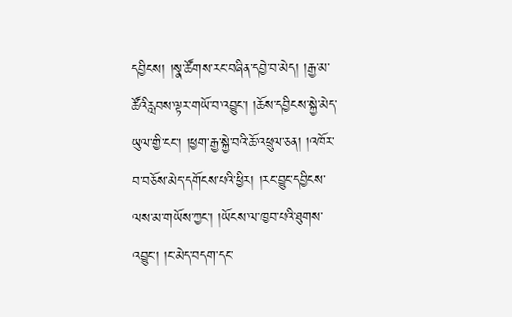དབྱིངས། །སྣ་ཚོགས་རང་བཞིན་དབྱེ་བ་མེད། །རྒྱ་མ་ཚོའིརླབས་ལྟར་གཡོ་བ་འབྱུང་། །ཆོས་དབྱིངས་སྐྱེ་མེད་ཡུལ་གྱི་ངང་། །ཕྱག་རྒྱ་སྐྱེ་བའི་ཆོ་འཕྲུལ་ཅན། །འཁོར་བ་བཅོས་མེད་དགོངས་པའི་ཕྱིར། །རང་བྱུང་དབྱིངས་ལས་མ་གཡོས་ཀྱང་། །ཡོངས་ལ་ཁྱབ་པའི་ཐུགས་འབྱུང་། །ང་མེད་བདག་དང་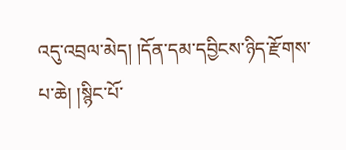འདུ་འབྲལ་མེད། །དོན་དམ་དབྱིངས་ཉིད་རྫོགས་པ་ཆེ། །སྙིང་པོ་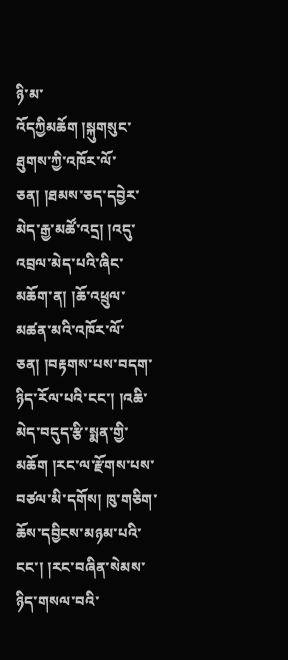ཉི་མ་འོདཀྱིམཆོག །སྐུགསུང་ཐུགས་ཀྱི་འཁོར་ལོ་ཅན། །ཐམས་ཅད་དབྱེར་མེད་རྒྱ་མཚོ་འདྲ། །འདུ་འབྲལ་མེད་པའི་ཞིང་མཆོག་ན། །ཆོ་འཕྲུལ་མཚན་མའི་འཁོར་ལོ་ཅན། །བརྟགས་པས་བདག་ཉིད་རོལ་པའི་ངང་། །འཆི་མེད་བདུད་རྩི་སྨན་གྱི་མཆོག །རང་ལ་རྫོགས་པས་བཙལ་མི་དགོས། ཁུ་གཅིག་ཆོས་དབྱིངས་མཉམ་པའི་ངང་། །རང་བཞིན་སེམས་ཉིད་གསལ་བའི་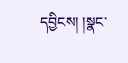དབྱིངས། །སྣང་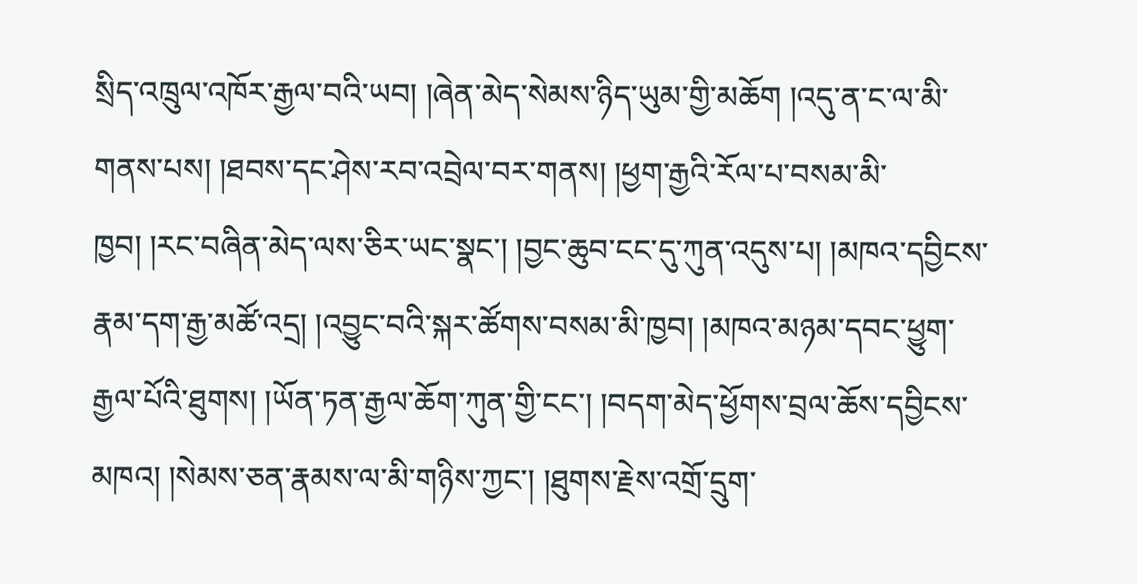སྲིད་འཁྲུལ་འཁོར་རྒྱལ་བའི་ཡབ། །ཞེན་མེད་སེམས་ཉིད་ཡུམ་གྱི་མཆོག །འདུ་ན་ང་ལ་མི་གནས་པས། །ཐབས་དང་ཤེས་རབ་འབྲེལ་བར་གནས། །ཕྱག་རྒྱའི་རོལ་པ་བསམ་མི་ཁྱབ། །རང་བཞིན་མེད་ལས་ཅིར་ཡང་སྣང་། །བྱང་ཆུབ་ངང་དུ་ཀུན་འདུས་པ། །མཁའ་དབྱིངས་རྣམ་དག་རྒྱ་མཚོ་འདྲ། །འབྱུང་བའི་སྐར་ཚོགས་བསམ་མི་ཁྱབ། །མཁའ་མཉམ་དབང་ཕྱུག་རྒྱལ་པོའི་ཐུགས། །ཡོན་ཏན་རྒྱལ་ཆོག་ཀུན་གྱི་ངང་། །བདག་མེད་ཕྱོགས་བྲལ་ཆོས་དབྱིངས་མཁའ། །སེམས་ཅན་རྣམས་ལ་མི་གཉིས་ཀྱང་། །ཐུགས་རྗེས་འགྲོ་དྲུག་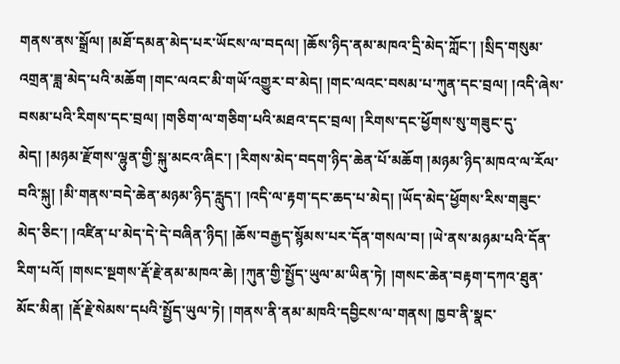གནས་ནས་སྒྲོལ། །མཐོ་དམན་མེད་པར་ཡོངས་ལ་བདལ། །ཆོས་ཉིད་ནམ་མཁའ་དྲི་མེད་ཀློང་། །སྲིད་གསུམ་འགྲན་ཟླ་མེད་པའི་མཆོག །གང་ལའང་མི་གཡོ་འགྱུར་བ་མེད། །གང་ལའང་བསམ་པ་ཀུན་དང་བྲལ། །འདི་ཞེས་བསམ་པའི་རིགས་དང་བྲལ། །གཅིག་ལ་གཅིག་པའི་མཐའ་དང་བྲལ། །རིགས་དང་ཕྱོགས་སུ་གཟུང་དུ་མེད། །མཉམ་རྫོགས་ལྷུན་གྱི་སྐུ་མངའ་ཞིང་། །རིགས་མེད་བདག་ཉིད་ཆེན་པོ་མཆོག །མཉམ་ཉིད་མཁའ་ལ་རོལ་བའི་སྐུ། །མི་གནས་བདེ་ཆེན་མཉམ་ཉིད་རླུད་། །འདི་ལ་རྟག་དང་ཆད་པ་མེད། །ཡོད་མེད་ཕྱོགས་རིས་གཟུང་མེད་ཅིང་། །འཛིན་པ་མེད་དེ་དེ་བཞིན་ཉིད། །ཆོས་བརྒྱད་སྙོམས་པར་དོན་གསལ་བ། །ཡེ་ནས་མཉམ་པའི་དོན་རིག་པའོ། །གསང་སྔགས་རྡོ་རྗེ་ནམ་མཁའ་ཆེ། །ཀུན་གྱི་སྤྱོད་ཡུལ་མ་ཡིན་ཏེ། །གསང་ཆེན་བརྟག་དཀའ་ཐུན་མོང་མིན། །རྡོ་རྗེ་སེམས་དཔའི་སྤྱོད་ཡུལ་ཏེ། །གནས་ནི་ནམ་མཁའི་དབྱིངས་ལ་གནས། ཁྱབ་ནི་སྣང་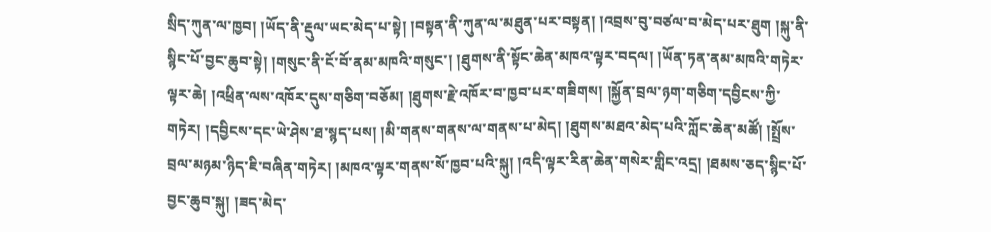སྲིད་ཀུན་ལ་ཁྱབ། །ཡོད་ནི་རྡུལ་ཡང་མེད་པ་སྟེ། །བསྟན་ནི་ཀུན་ལ་མཐུན་པར་བསྟན། །འབྲས་བུ་བཙལ་བ་མེད་པར་ཐུག །སྐུ་ནི་སྙིང་པོ་བྱང་ཆུབ་སྟེ། །གསུང་ནི་ངོ་བོ་ནམ་མཁའི་གསུང་། །ཐུགས་ནི་སྟོང་ཆེན་མཁའ་ལྟར་བདལ། །ཡོན་ཏན་ནམ་མཁའི་གཏེར་ལྟར་ཆེ། །འཕྲིན་ལས་འཁོར་དུས་གཅིག་བཅོམ། །ཐུགས་རྗེ་འཁོར་བ་ཁྱབ་པར་གཟིགས། །སྐྱོན་བྲལ་ཉག་གཅིག་དབྱིངས་ཀྱི་གཏེར། །དབྱིངས་དང་ཡེ་ཤེས་ཐ་སྙད་པས། །མི་གནས་གནས་ལ་གནས་པ་མེད། །ཐུགས་མཐའ་མེད་པའི་ཀློང་ཆེན་མཚོ། །སྤྲོས་བྲལ་མཉམ་ཉིད་ཇི་བཞིན་གཏེར། །མཁའ་ལྟར་གནས་སོ་ཁྱབ་པའི་སྐུ། །འདི་ལྟར་རིན་ཆེན་གསེར་གླིང་འདྲ། །ཐམས་ཅད་སྙིང་པོ་བྱང་ཆུབ་སྐུ། །ཟད་མེད་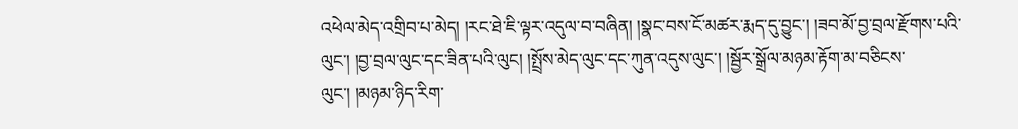འཕེལ་མེད་འགྲིབ་པ་མེད། །རང་ཐེ་ཇི་ལྟར་འདུལ་བ་བཞིན། །སྣང་བས་ངོ་མཚར་རྨད་དུ་བྱུང་། །ཟབ་མོ་བྱ་བྲལ་རྫོགས་པའི་ལུང་། །བྱ་བྲལ་ལུང་དང་ཟིན་པའི་ལུང། །སྤྲོས་མེད་ལུང་དང་ཀུན་འདུས་ལུང་། །སྦྱོར་སྒྲོལ་མཉམ་རྟོག་མ་བཅིངས་ལུང་། །མཉམ་ཉིད་རིག་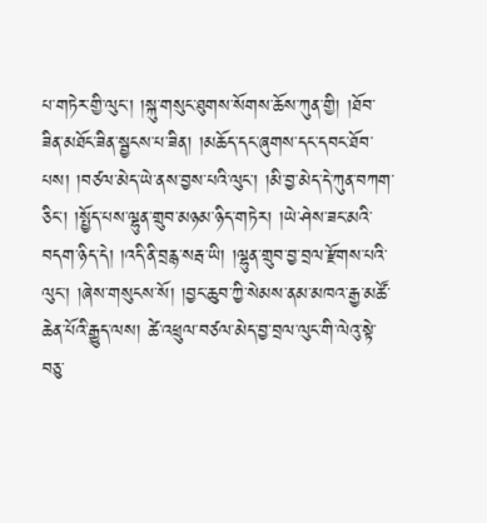པ་གཏེར་གྱི་ལུང་། །སྐུ་གསུང་ཐུགས་སོགས་ཆོས་ཀུན་གྱི། །ཐོབ་ཟིན་མཐོང་ཟིན་སྦྱངས་པ་ཟིན། །མཆོད་དང་ཞུགས་དང་དབང་ཐོབ་པས། །བཙལ་མེད་ཡེ་ནས་བྱས་པའི་ལུང་། །མི་བྱ་མེད་དེ་ཀུན་བཀག་ཅིང་། །སྤྱོད་པས་ལྷུན་གྲུབ་མཉམ་ཉིད་གཏེར། །ཡེ་ཤེས་ཟང་མའི་བདག་ཉིད་དེ། །འདི་ནི་བྲརྙ་སརྦ་ཡི། །ལྷུན་གྲུབ་བྱ་བྲལ་རྫོགས་པའི་ལུང་། །ཞེས་གསུངས་སོ། །བྱང་ཆུབ་ཀྱི་སེམས་ནམ་མཁའ་རྒྱ་མཚོ་ཆེན་པོའི་རྒྱུད་ལས། ཚེ་འཕྲུལ་བཙལ་མེད་བྱ་བྲལ་ལུང་གི་ལེའུ་སྟེ་བཅུ་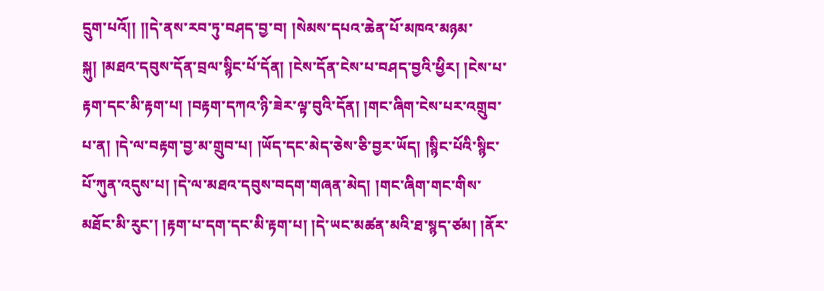དྲུག་པའོ།། །།དེ་ནས་རབ་ཏུ་བཤད་བྱ་བ། །སེམས་དཔའ་ཆེན་པོ་མཁའ་མཉམ་སྐུ། །མཐའ་དབུས་དོན་བྲལ་སྙིང་པོ་དོན། །ངེས་དོན་ངེས་པ་བཤད་བྱའི་ཕྱིར། །ངེས་པ་རྟག་དང་མི་རྟག་པ། །བརྟག་དཀའ་ཉི་ཟེར་ལྟ་བུའི་དོན། །གང་ཞིག་ངེས་པར་འགྲུབ་པ་ན། །དེ་ལ་བརྟག་བྱ་མ་གྲུབ་པ། །ཡོད་དང་མེད་ཅེས་ཅི་བྱར་ཡོད། །སྙིང་པོའི་སྙིང་པོ་ཀུན་འདུས་པ། །དེ་ལ་མཐའ་དབུས་བདག་གཞན་མེད། །གང་ཞིག་གང་གིས་མཐོང་མི་རུང་། །རྟག་པ་དག་དང་མི་རྟག་པ། །དེ་ཡང་མཚན་མའི་ཐ་སྙད་ཙམ། །ནོར་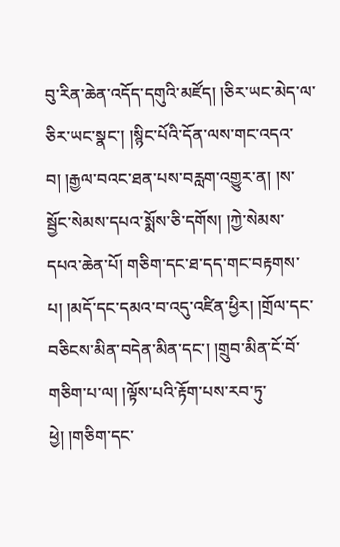བུ་རིན་ཆེན་འདོད་དགུའི་མཛོད། །ཅིར་ཡང་མེད་ལ་ཅིར་ཡང་སྣང་། །སྙིང་པོའི་དོན་ལས་གང་འདའ་བ། །རྒྱལ་བའང་ཐན་པས་བརླག་འགྱུར་ན། །ས་སྦྱོང་སེམས་དཔའ་སྨོས་ཅི་དགོས། །ཀྱེ་སེམས་དཔའ་ཆེན་པོ། གཅིག་དང་ཐ་དད་གང་བརྟགས་པ། །མདོ་དང་དམའ་བ་འདུ་འཛིན་ཕྱིར། །གྲོལ་དང་བཅིངས་མིན་བདེན་མིན་དང་། །གྲུབ་མིན་ངོ་བོ་གཅིག་པ་ལ། །ལྟོས་པའི་རྟོག་པས་རབ་ཏུ་ཕྱེ། །གཅིག་དང་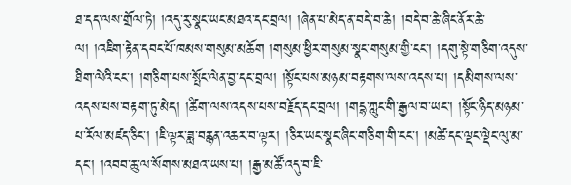ཐ་དད་ལས་གྲོལ་ཏེ། །འདུ་རུ་སྣང་ཡང་མཐའ་དང་བྲལ། །ཞེན་པ་མེད་ན་བདེ་བ་ཆེ། །བདེ་བ་ཆེ་ཞིང་ནོར་ཆེ་ལ། །འཇིག་རྟེན་དབང་པོ་ཁམས་གསུམ་མཆོག །གསུམ་ཕྱིར་གསུམ་སྣང་གསུམ་གྱི་ངང་། །དགུ་སྟེ་གཅིག་འདུས་ཐིག་ལེའི་ངང་། །གཅིག་པས་སྤོང་ལེན་བྱ་དང་བྲལ། །སྟོང་པས་མཉམ་བརྟགས་ལས་འདས་པ། །དམིགས་ལས་འདས་པས་བརྟག་ཏུ་མེད། །ཚིག་ལས་འདས་པས་བརྗོད་དང་བྲལ། །གདྷ་ཀླུང་གི་རྒྱལ་བ་ཡང་། །སྟོང་ཉིད་མཉམ་པ་རོལ་མཛད་ཅིང་། །ཇི་ལྟར་ཟླ་བརྙན་འཆར་བ་ལྟར། །ཅིར་ཡང་སྣང་ཞིང་གཅིག་གི་ངང་། །མཚེ་དང་ལྡང་ལྡེང་ལུ་མ་དང་། །འབབ་ཆུ་ལ་སོགས་མཐའ་ཡས་པ། །རྒྱ་མཚོ་འདུ་བ་ཇི་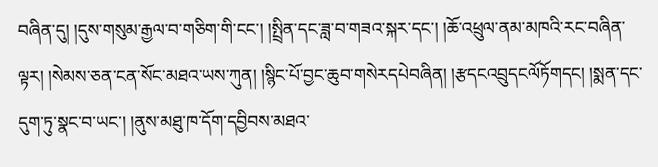བཞིན་དུ། །དུས་གསུམ་རྒྱལ་བ་གཅིག་གི་ངང་། །སྤྲིན་དང་ཟླ་བ་གཟའ་སྐར་དང་། །ཆོ་འཕྲུལ་ནམ་མཁའི་རང་བཞིན་ལྟར། །སེམས་ཅན་ངན་སོང་མཐའ་ཡས་ཀུན། །སྙིང་པོ་བྱང་ཆུབ་གསེརདཔེབཞིན། །རྩདངའབྲུདངལོཏོགདང། །སྨན་དང་དུག་ཏུ་སྣང་བ་ཡང་། །ནུས་མཐུ་ཁ་དོག་དབྱིབས་མཐའ་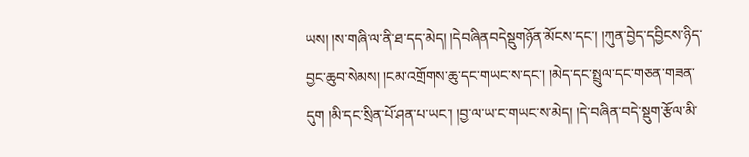ཡས། །ས་གཞི་ལ་ནི་ཐ་དད་མེད། །དེབཞིནབདེསྡུགཉོན་མོངས་དང་། །ཀུན་བྱེད་དབྱིངས་ཉིད་བྱང་ཆུབ་སེམས། །ངམ་འགྲོགས་ཆུ་དང་གཡང་ས་དང་། །མེད་དང་སྤྲུལ་དང་གཅན་གཟན་དུག །མི་དང་སྲིན་པོ་ཤན་པ་ཡང་། །བྱ་ལ་ཡ་ང་གཡང་ས་མེད། །དེ་བཞིན་བདེ་སྡུག་རྩོལ་མི་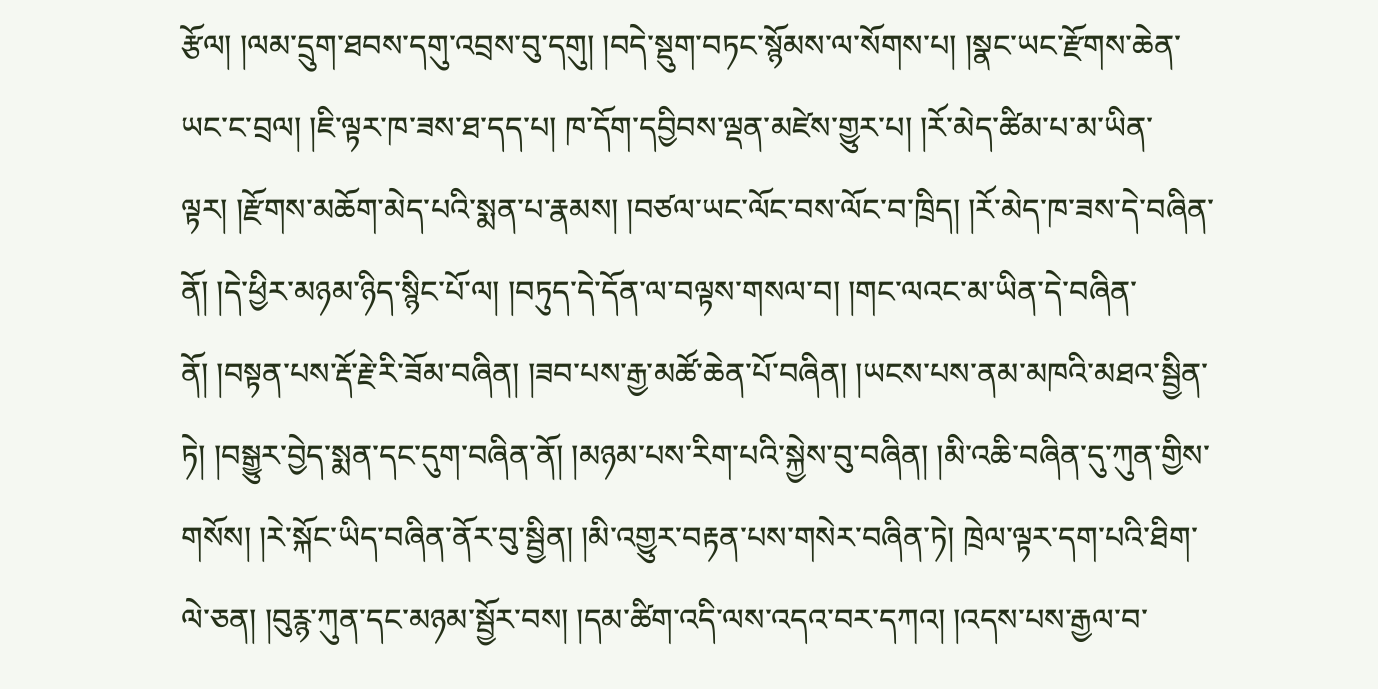རྩོལ། །ལམ་དྲུག་ཐབས་དགུ་འབྲས་བུ་དགུ། །བདེ་སྡུག་བཏང་སྙོམས་ལ་སོགས་པ། །སྣང་ཡང་རྫོགས་ཆེན་ཡང་ང་བྲལ། །ཇི་ལྟར་ཁ་ཟས་ཐ་དད་པ། ཁ་དོག་དབྱིབས་ལྡན་མཛེས་གྱུར་པ། །རོ་མེད་ཚིམ་པ་མ་ཡིན་ལྟར། །རྫོགས་མཆོག་མེད་པའི་སྨན་པ་རྣམས། །བཙལ་ཡང་ལོང་བས་ལོང་བ་ཁྲིད། །རོ་མེད་ཁ་ཟས་དེ་བཞིན་ནོ། །དེ་ཕྱིར་མཉམ་ཉིད་སྙིང་པོ་ལ། །བཏུད་དེ་དོན་ལ་བལྟས་གསལ་བ། །གང་ལའང་མ་ཡིན་དེ་བཞིན་ནོ། །བསྟན་པས་རྡོ་རྗེ་རི་ཟོམ་བཞིན། །ཟབ་པས་རྒྱ་མཚོ་ཆེན་པོ་བཞིན། །ཡངས་པས་ནམ་མཁའི་མཐའ་སྦྱིན་ཏེ། །བསྒྱུར་བྱེད་སྨན་དང་དུག་བཞིན་ནོ། །མཉམ་པས་རིག་པའི་སྐྱེས་བུ་བཞིན། །མི་འཆི་བཞིན་དུ་ཀུན་གྱིས་གསོས། །རེ་སྐོང་ཡིད་བཞིན་ནོར་བུ་སྦྱིན། །མི་འགྱུར་བརྟན་པས་གསེར་བཞིན་ཏེ། ཁྲེལ་ལྟར་དག་པའི་ཐིག་ལེ་ཅན། །བུརྙ་ཀུན་དང་མཉམ་སྦྱོར་བས། །དམ་ཚིག་འདི་ལས་འདའ་བར་དཀའ། །འདས་པས་རྒྱལ་བ་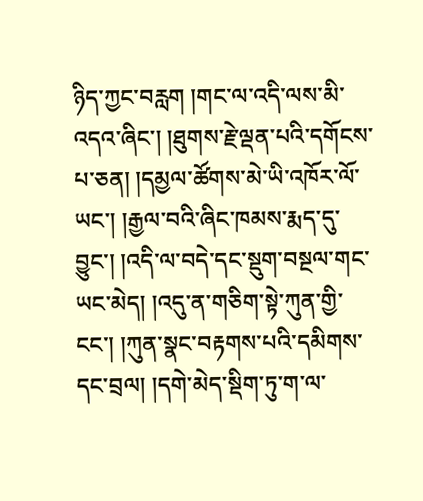ཉིད་ཀྱང་བརླག །གང་ལ་འདི་ལས་མི་འདའ་ཞིང་། །ཐུགས་རྗེ་ལྡན་པའི་དགོངས་པ་ཅན། །དམྱལ་ཚོགས་མེ་ཡི་འཁོར་ལོ་ཡང་། །རྒྱལ་བའི་ཞིང་ཁམས་རྨད་དུ་བྱུང་། །འདི་ལ་བདེ་དང་སྡུག་བསྔལ་གང་ཡང་མེད། །འདུ་ན་གཅིག་སྟེ་ཀུན་གྱི་ངང་། །ཀུན་སྣང་བརྟགས་པའི་དམིགས་དང་བྲལ། །དགེ་མེད་སྡིག་ཏུ་ག་ལ་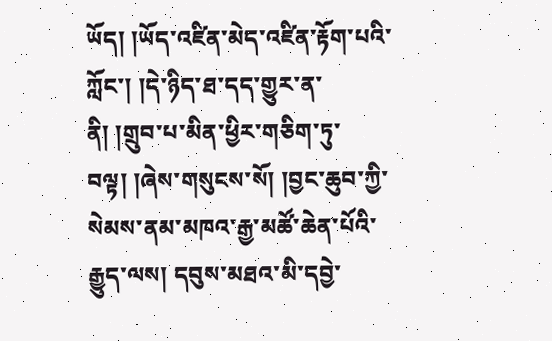ཡོད། །ཡོད་འཛིན་མེད་འཛིན་རྟོག་པའི་ཀློང་། །དེ་ཉིད་ཐ་དད་གྱུར་ན་ནི། །གྲུབ་པ་མིན་ཕྱིར་གཅིག་ཏུ་བལྟ། །ཞེས་གསུངས་སོ། །བྱང་ཆུབ་ཀྱི་སེམས་ནམ་མཁའ་རྒྱ་མཚོ་ཆེན་པོའི་རྒྱུད་ལས། དབུས་མཐའ་མི་དབྱེ་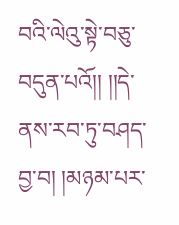བའི་ལེའུ་སྟེ་བཅུ་བདུན་པའོ།། །།དེ་ནས་རབ་ཏུ་བཤད་བྱ་བ། །མཉམ་པར་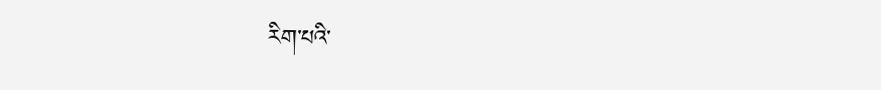རིག་པའི་